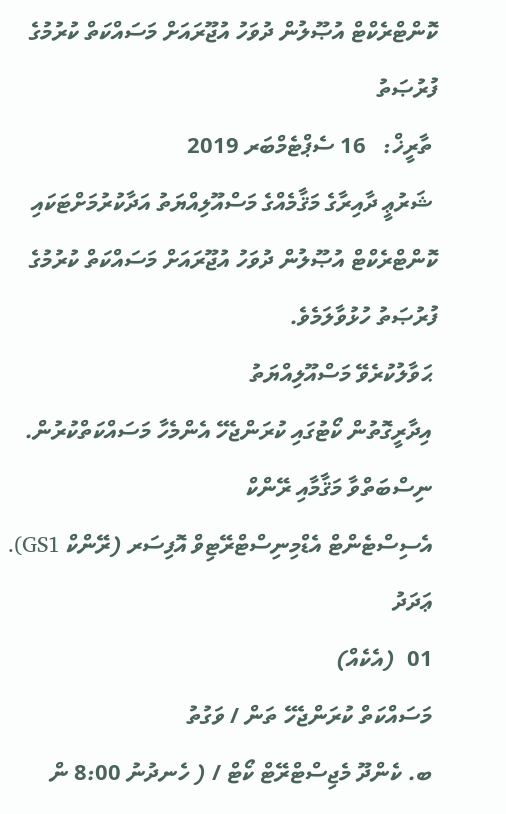ކޮންޓްރެކްޓް އުޞޫލުން ދުވަހު އުޖޫރައަށް މަސައްކަތް ކުރުމުގެ ފުރުޞަތު
 ތާރީޚް:   16 ސެޕްޓެމްބަރ 2019
 ޝަރުޢީ ދާއިރާގެ މަޤާމެއްގެ މަސްއޫލިއްޔަތު އަދާކުރުމަށްޓަކައި ކޮންޓްރެކްޓް އުޞޫލުން ދުވަހު އުޖޫރައަށް މަސައްކަތް ކުރުމުގެ ފުރުޞަތު ހުޅުވާލަމެވެ.
 ޙަވާލުކުރެވޭ މަސްއޫލިއްޔަތު
 އިދާރީގޮތުން ކޯޓުގައި ކުރަންޖެހޭ އެންމެހާ މަސައްކަތްކުރުން.
 ނިސްބަތްވާ މަޤާމާއި ރޭންކް
 އެސިސްޓެންޓް އެޑްމިނިސްޓްރޭޓިވް އޮފިސަރ (ރޭންކް GS1).
 ޢަދަދު
 01  (އެކެއް)
 މަސައްކަތް ކުރަންޖެހޭ ތަން / ވަގުތު
 ބ. ކެންދޫ މެޖިސްޓްރޭޓް ކޯޓް / ( ހެނދުނު 8:00 ން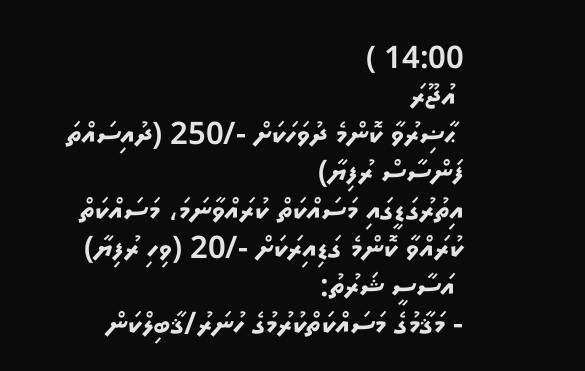14:00 )
 އުޖޫރަ
 ޙާޟިރުވާ ކޮންމެ ދުވަހަކަށް -/250 (ދުއިސައްތަ ފަންސާސް ރުފިޔާ)
އިތުރުގަޑީގައި މަސައްކަތް ކުރައްވާނަމަ، މަސައްކަތް ކުރައްވާ ކޮންމެ ގަޑިއިރަކަށް -/20 (ވިހި ރުފިޔާ)
 އަސާސީ ޝަރުތު:
- މަޤާމުގެ މަސައްކަތްކުރުމުގެ ހުނަރު/ޤާބިލްކަން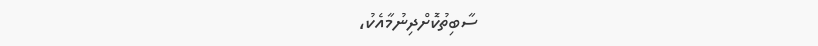ސާބިތުކޮށްދިނުމާއެކު،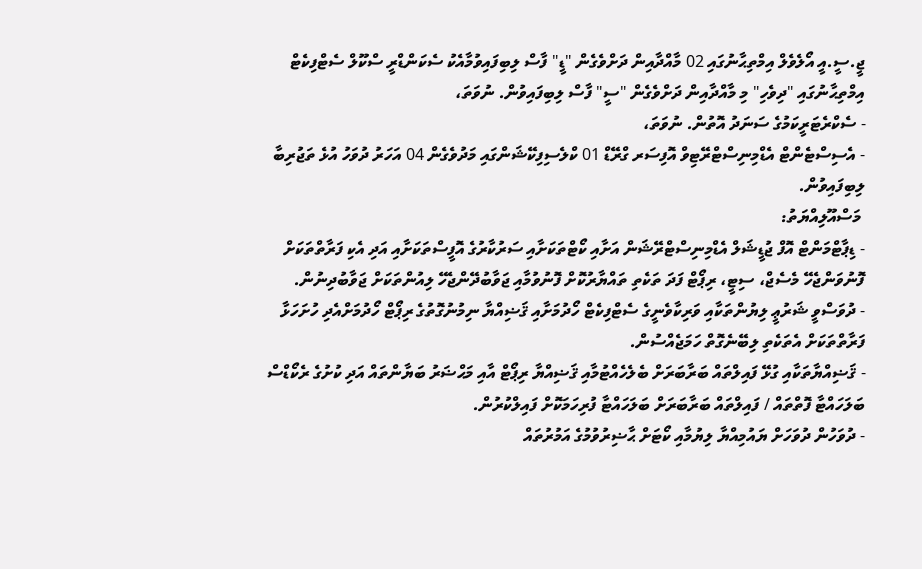ޖީ.ސީ.އީ އޯލެވެލް އިމްތިޙާނުގައި 02 މާއްދާއިން ދަށްވެގެން "ޑީ" ފާސް ލިބިފައިވުމާއެކު ސެކަންޑްރީ ސްކޫލް ސެޓްފިކެޓް އިމްތިޙާނުގައި "ދިވެހި" މި މާއްދާއިން ދަށްވެގެން "ސީ" ފާސް ލިބިފައިވުން. ނުވަތަ،
- ސެކްރެޓަރީކަމުގެ ސަނަދު އޮތުން. ނުވަތަ،
- އެސިސްޓެންޓް އެޑްމިނިސްޓްރޭޓިވް އޮފިސަރ ގްރޭޑް 01 ކްލެސިފިކޭޝަންގައި މަދުވެގެން 04 އަހަރު ދުވަހު އުޅެ ތަޖުރިބާ ލިބިފައިވުން.
 މަސްއޫލިއްޔަތު:
- ޑިޕާޓްމަންޓް އޮފް ޖުޑީޝަލް އެޑްމިނިސްޓްރޭޝަން އަށާއި ކޯޓްތަކަށާއި ސަރުކާރުގެ އޮފީސްތަކަށާއި އަދި އެކި ފަރާތްތަކަށް ފޮނުވަންޖެހޭ މެސެޖް، ސިޓީ، ރިޕޯޓް ފަދަ ތަކެތި ތައްޔާރުކޮށް ފޮނުވުމާއި ޖަވާބުދޭންޖެހޭ ލިއުންތަކަށް ޖަވާބުދިނުން.
- ދުވަސްވީ ޝަރުޢީ ލިޔުންތަކާއި ވަރިކާވެނީގެ ސެޓްފިކެޓް ހޯދުމަށާއި ޤަޟިއްޔާ ނިމުނުގޮތުގެ ރިޕޯޓް ހޯދުމަށްއެދި ހުށަހަޅާ ފަރާތްތަކަށް އެތަކެތި ލިބޭނެގޮތް ހަމަޖެއްސުން.
- ޤަޟިއްޔާތަކާއި ގުޅޭ ފައިލްތައް ބަރާބަރަށް ބެލެހެއްޓުމާއި ޤަޟިއްޔާ ރިޕޯޓް އާއި މަޙްޟަރު ބަޔާންތައް އަދި ކުށުގެ ރެކޯޑްސް ބަލަހައްޓާ ފޮތްތައް / ފައިލްތައް ބަރާބަރަށް ބަލަހައްޓާ ފުރިހަމަކޮށް ފައިލްކުރުން.
- ދުވަހުން ދުވަހަށް ޔައުމިއްޔާ ލިޔުމާއި ކޯޓަށް ޙާޟިރުވުމުގެ އަމުރުތައް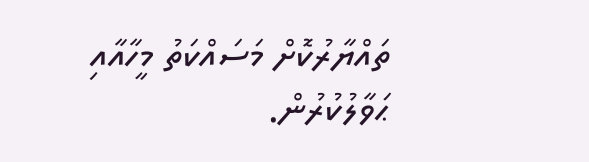ތައްޔާރުކޮށް މަސައްކަތު މީހާއާއި ޙަވާލުކުރުން.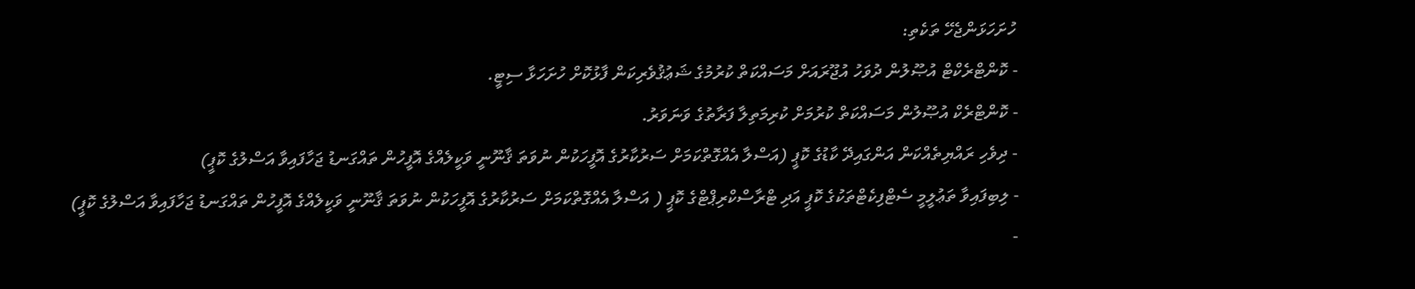ހުށަހަޅަންޖެހޭ ތަކެތި:
- ކޮންޓްރެކްޓް އުޞޫލުން ދުވަހު އުޖޫރައަށް މަސައްކަތް ކުރުމުގެ ޝަޢުޤުވެރިކަން ފާޅުކޮށް ހުށަހަޅާ ސިޓީ.
- ކޮންޓްރެކް އުޞޫލުން މަސައްކަތް ކުރުމަށް ކުރިމަތިލާ ފަރާތުގެ ވަނަވަރު.
- ދިވެހި ރައްޔިތެއްކަން އަންގައިދޭ ކާޑުގެ ކޮޕީ (އަސްލާ އެއްގޮތްކަމަށް ސަރުކާރުގެ އޮފީހަކުން ނުވަތަ ޤާނޫނީ ވަކީލެއްގެ އޮފީހުން ތައްގަނޑު ޖަހާފައިވާ އަސްލުގެ ކޮޕީ)
- ލިބިފައިވާ ތަޢުލީމީ ސެޓްފިކެޓްތަކުގެ ކޮޕީ އަދި ޓްރާސްކްރިޕްޓްގެ ކޮޕީ ( އަސްލާ އެއްގޮތްކަމަށް ސަރުކާރުގެ އޮފީހަކުން ނުވަތަ ޤާނޫނީ ވަކީލެއްގެ އޮފީހުން ތައްގަނޑު ޖަހާފައިވާ އަސްލުގެ ކޮޕީ)
-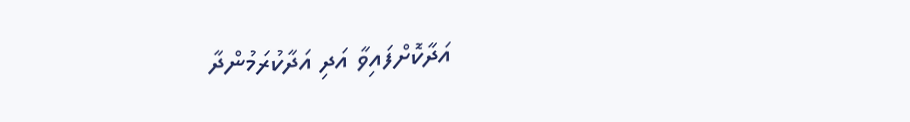އަދާކޮށްފައިވާ އަދި އަދާކުރަމުންދާ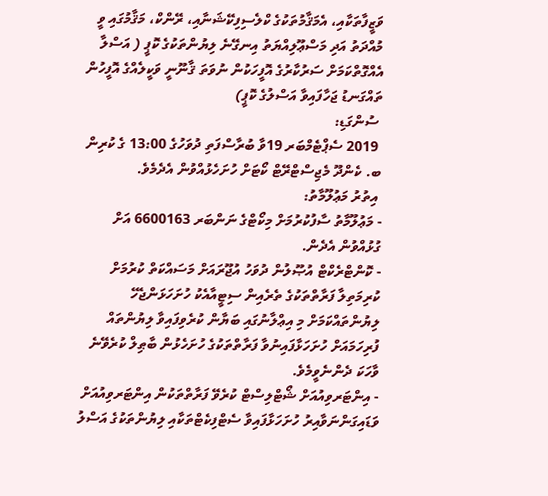ވަޒީފާތަކާއި، އެމަޤާމުތަކުގެ ކްލެސިފިކޭޝަނާއި، ރޭންކް، މަޤާމުގައި ވީ މުއްދަތު އަދި މަސްޢޫލިއްޔަތު އިނގޭނެ ލިޔުންތަކުގެ ކޮޕީ ( އަސްލާ އެއްގޮތްކަމަށް ސަރުކާރުގެ އޮފީހަކުން ނުވަތަ ޤާނޫނީ ވަކީލެއްގެ އޮފީހުން ތައްގަނޑު ޖަހާފައިވާ އަސްލުގެ ކޮޕީ)
 ސުންގަޑި:
 2019 ސެޕްޓެމްބަރ 19ވާ ބުރާސްފަތި ދުވަހުގެ 13:00 ގެ ކުރިން ބ. ކެންދޫ މެޖިސްޓްރޭޓް ކޯޓަށް ހުށަހެޅުއްވުން އެދެމެވެ.
 އިތުރު މަޢުލޫމާތު:
- މަޢުލޫމާތު ސާފުކުރުމަށް މިކޯޓްގެ ނަންބަރ 6600163 އަށް ގުޅުއްވުން އެދެން.
- ކޮންޓްރެކްޓް އުޞޫލުން ދުވަހު އުޖޫރައަށް މަސައްކަތް ކުރުމަށް ކުރިމަތިލާ ފަރާތްތަކުގެ ތެރެއިން ސިޓީއާއެކު ހުށަހަޅަންޖެހޭ ލިޔުންތައްކަމަށް މި އިޢްލާނުގައި ބަޔާން ކުރެވިފައިވާ ލިޔުންތައް ފުރިހަމައަށް ހުށަހަޅާފައިނުވާ ފަރާތްތަކުގެ ހުށަހެޅުން ބާޠިލް ކުރެވޭނެ ވާހަކަ ދެންނެވީމެވެ.
- އިންޓަރވިއުއަށް ޝޯޓްލިސްޓް ކުރެވޭ ފަރާތްތަކުން އިންޓަރވިއުއަށް ވަޑައިގަންނަވާއިރު ހުށަހަޅާފައިވާ ސެޓްފިކެޓްތަކާއި ލިޔުންތަކުގެ އަސްލު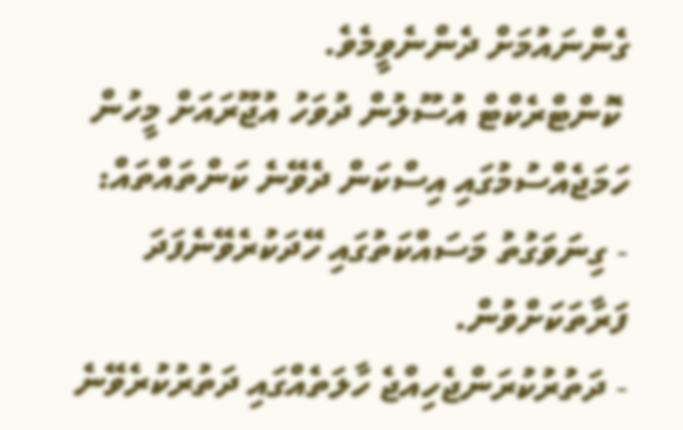ގެންނައުމަށް ދެންނެވީމެވެ.
 ކޮންޓްރެކްޓް އުސޫލުން ދުވަހު އުޖޫރައަށް މީހުން ހަމަޖެއްސުމުގައި އިސްކަން ދެވޭނެ ކަންތައްތައް:
- ގިނަވަގުތު މަސައްކަތުގައި ހޭދަކުރެވޭނެފަދަ ފަރާތަކަށްވުން.
- ދަތުރުކުރަންޖެހިއްޖެ ހާލަތެއްގައި ދަތުރުކުރެވޭނެ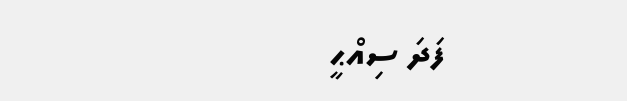ފަދަ ސިއްޙީ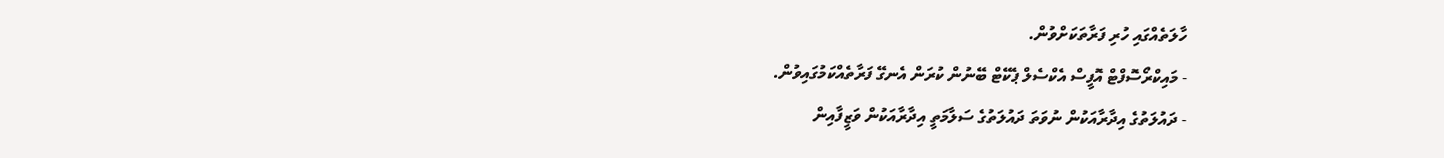ހާލަތެއްގައި ހުރި ފަރާތަކަށްވުން.
- މައިކްރޯސޮފްޓް އޮފީސް އެކްސެލް ޕެކޭޓް ބޭނުން ކުރަން އެނގޭ ފަރާތެއްކަމުގައިވުން.
- ދައުލަތުގެ އިދާރާއަކުން ނުވަތަ ދައުލަތުގެ ސަލާމަތީ އިދާރާއަކުން ވަޒީފާއިން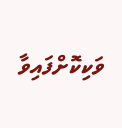ވަކިކޮށްފައިވާ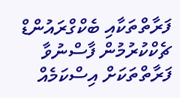ފަރާތްތަކާއި ބެކްގްރައުންޑް ޗެކްކުރުމުން ފާސްނުވާ ފަރާތްތަކަށް އިސްކަމެއް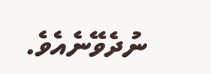ނުދެވޭނެއެވެ.